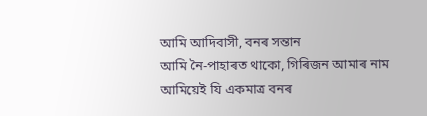আমি আদিবাসী, বনৰ সন্তান
আমি নৈ-পাহাৰত থাকো, গিৰিজন আমাৰ নাম
আমিয়েই যি একমাত্ৰ বনৰ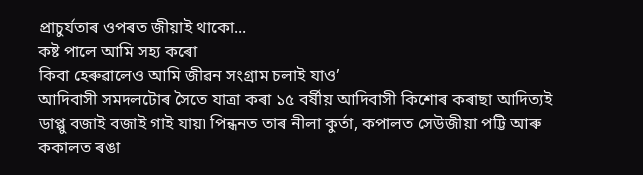প্ৰাচুৰ্যতাৰ ওপৰত জীয়াই থাকো...
কষ্ট পালে আমি সহ্য কৰো
কিবা হেৰুৱালেও আমি জীৱন সংগ্ৰাম চলাই যাও’
আদিবাসী সমদলটোৰ সৈতে যাত্ৰা কৰা ১৫ বৰ্ষীয় আদিবাসী কিশোৰ কৰাছা আদিত্যই ডাপ্পু বজাই বজাই গাই যায়৷ পিন্ধনত তাৰ নীলা কুৰ্তা, কপালত সেউজীয়া পট্টি আৰু ককালত ৰঙা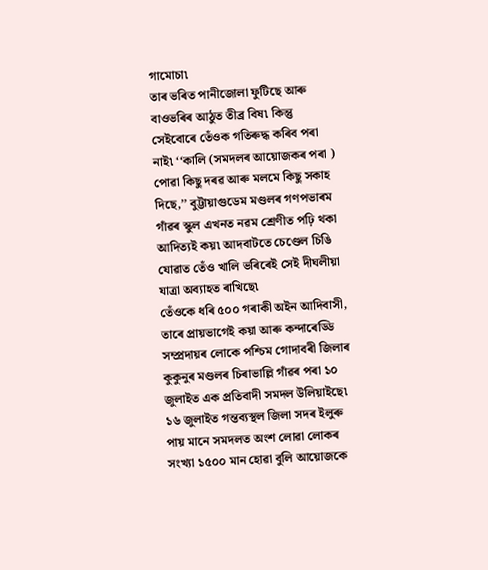গামোচা৷
তাৰ ভৰিত পানীজোলা ফুটিছে আৰু বাওভৰিৰ আঠুত তীব্ৰ বিষ৷ কিন্তু সেইবোৰে তেঁওক গতিৰুদ্ধ কৰিব পৰা নাই৷ ‘‘কালি (সমদলৰ আয়োজকৰ পৰা ) পোৱা কিছু দৰৱ আৰু মলমে কিছু সকাহ দিছে,’’ বুট্টায়াগুডেম মণ্ডলৰ গণপভাৰম গাঁৱৰ স্কুল এখনত নৱম শ্ৰেণীত পঢ়ি থকা আদিত্যই কয়৷ আদবাটতে চেণ্ডেল চিঙি যোৱাত তেঁও খালি ভৰিৰেই সেই দীঘলীয়া যাত্ৰা অব্যাহত ৰাখিছে৷
তেঁওকে ধৰি ৫০০ গৰাকী অইন আদিবাসী, তাৰে প্ৰায়ভাগেই কয়া আৰু কন্দাৰেড্ডি সম্প্ৰদায়ৰ লোকে পশ্চিম গোদাবৰী জিলাৰ কুকুনুৰ মণ্ডলৰ চিৰাভাল্লি গাঁৱৰ পৰা ১০ জুলাইত এক প্ৰতিবাদী সমদল উলিয়াইছে৷ ১৬ জুলাইত গন্তব্যস্থল জিলা সদৰ ইলুৰু পায় মানে সমদলত অংশ লোৱা লোকৰ সংখ্যা ১৫০০ মান হোৱা বুলি আয়োজকে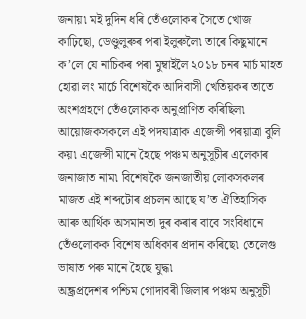জনায়৷ মই দুদিন ধৰি তেঁওলোকৰ সৈতে খোজ কাঢ়িছো, ডেণ্ডুলুৰুৰ পৰা ইলুৰুলৈ৷ তাৰে কিছুমানে ক’লে যে নাচিকৰ পৰা মুম্বাইলৈ ২০১৮ চনৰ মাৰ্চ মাহত হোৱা লং মাৰ্চে বিশেষকৈ আদিবাসী খেতিয়কৰ তাতে অংশগ্ৰহণে তেঁওলোকক অনুপ্ৰাণিত কৰিছিল৷
আয়োজকসকলে এই পদযাত্ৰাক এজেন্সী পৰয়াত্ৰা বুলি কয়৷ এজেন্সী মানে হৈছে পঞ্চম অনুসূচীৰ এলেকাৰ জনাজাত নাম৷ বিশেষকৈ জনজাতীয় লোকসকলৰ মাজত এই শব্দটোৰ প্ৰচলন আছে য’ত ঐতিহাসিক আৰু আৰ্থিক অসমানতা দুৰ কৰাৰ বাবে সংবিধানে তেঁওলোকক বিশেষ অধিকাৰ প্ৰদান কৰিছে৷ তেলেগু ভাষাত পৰু মানে হৈছে যুদ্ধ৷
অন্ধ্ৰপ্ৰদেশৰ পশ্চিম গোদাবৰী জিলাৰ পঞ্চম অনুসূচী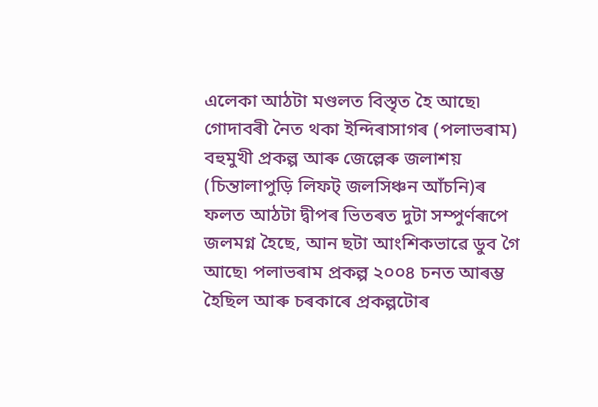এলেকা আঠটা মণ্ডলত বিস্তৃত হৈ আছে৷ গোদাবৰী নৈত থকা ইন্দিৰাসাগৰ (পলাভৰাম) বহুমুখী প্ৰকল্প আৰু জেল্লেৰু জলাশয় (চিন্তালাপুড়ি লিফট্ জলসিঞ্চন আঁচনি)ৰ ফলত আঠটা দ্বীপৰ ভিতৰত দুটা সম্পুৰ্ণৰূপে জলমগ্ন হৈছে, আন ছটা আংশিকভাৱে ডুব গৈ আছে৷ পলাভৰাম প্ৰকল্প ২০০৪ চনত আৰম্ভ হৈছিল আৰু চৰকাৰে প্ৰকল্পটোৰ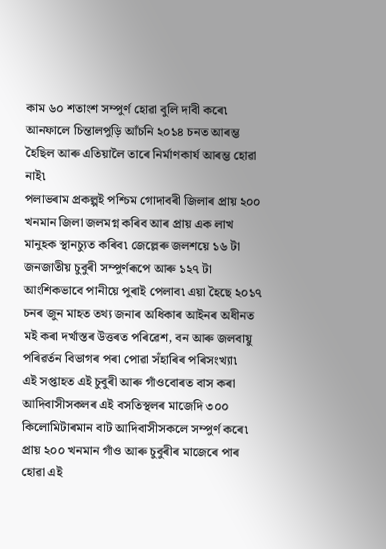কাম ৬০ শতাংশ সম্পুৰ্ণ হোৱা বুলি দাবী কৰে৷ আনফালে চিন্তালপুড়ি আঁচনি ২০১৪ চনত আৰম্ভ হৈছিল আৰু এতিয়ালৈ তাৰে নিৰ্মাণকাৰ্য আৰম্ভ হোৱা নাই৷
পলাভৰাম প্ৰকল্পই পশ্চিম গোদাবৰী জিলাৰ প্ৰায় ২০০ খনমান জিলা জলমগ্ন কৰিব আৰ প্ৰায় এক লাখ মানুহক স্থানচ্যুত কৰিব৷ জেল্লেৰু জলশয়ে ১৬ টা জনজাতীয় চুবুৰী সম্পুৰ্ণৰূপে আৰু ১২৭ টা আংশিকভাবে পানীয়ে পুৰাই পেলাব৷ এয়া হৈছে ২০১৭ চনৰ জুন মাহত তথ্য জনাৰ অধিকাৰ আইনৰ অধীনত মই কৰা দৰ্খাস্তৰ উত্তৰত পৰিৱেশ, বন আৰু জলবায়ু পৰিৱৰ্তন বিভাগৰ পৰা পোৱা সঁহাৰিৰ পৰিসংখ্যা৷
এই সপ্তাহত এই চুবুৰী আৰু গাঁওবোৰত বাস কৰা আদিবাসীসকলৰ এই বসতিস্থলৰ মাজেদি ৩০০ কিলোমিটাৰমান বাট আদিবাসীসকলে সম্পুৰ্ণ কৰে৷ প্ৰায় ২০০ খনমান গাঁও আৰু চুবুৰীৰ মাজেৰে পাৰ হোৱা এই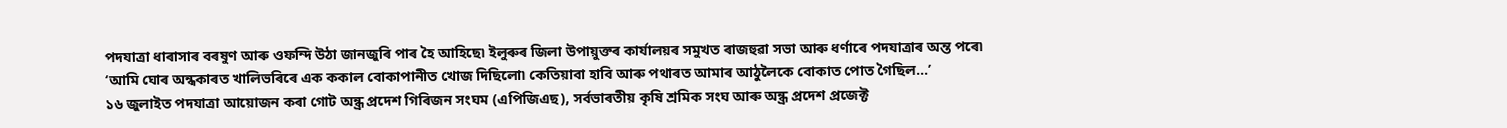পদযাত্ৰা ধাৰাসাৰ বৰষুণ আৰু ওফন্দি উঠা জানজুৰি পাৰ হৈ আহিছে৷ ইলুৰুৰ জিলা উপায়ুক্তৰ কাৰ্যালয়ৰ সমুখত ৰাজহুৱা সভা আৰু ধৰ্ণাৰে পদযাত্ৰাৰ অন্ত পৰে৷
‘আমি ঘোৰ অন্ধকাৰত খালিভৰিৰে এক ককাল বোকাপানীত খোজ দিছিলো৷ কেতিয়াবা হাবি আৰু পথাৰত আমাৰ আঠুলৈকে বোকাত পোত গৈছিল...’
১৬ জুলাইত পদযাত্ৰা আয়োজন কৰা গোট অন্ধ্ৰ প্ৰদেশ গিৰিজন সংঘম (এপিজিএছ), সৰ্বভাৰতীয় কৃষি শ্ৰমিক সংঘ আৰু অন্ধ্ৰ প্ৰদেশ প্ৰজেক্ট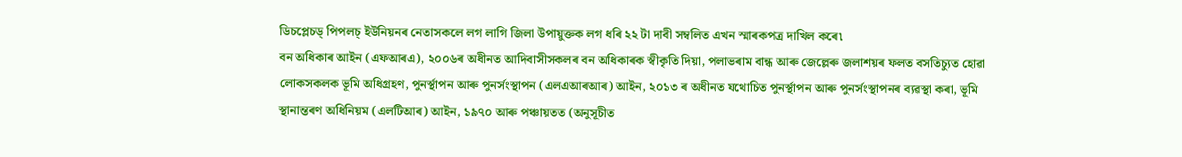ডিচপ্লেচড্ পিপলচ্ ইউনিয়নৰ নেতাসকলে লগ লাগি জিলা উপায়ুক্তক লগ ধৰি ২২ টা দাবী সম্বলিত এখন স্মাৰকপত্ৰ দাখিল কৰে৷
বন অধিকাৰ আইন (এফআৰএ), ২০০৬ৰ অধীনত আদিবাসীসকলৰ বন অধিকাৰক স্বীকৃতি দিয়া, পলাভৰাম বান্ধ আৰু জেল্লেৰু জলাশয়ৰ ফলত বসতিচ্যুত হোৱা লোকসকলক ভূমি অধিগ্ৰহণ, পুনৰ্স্থাপন আৰু পুনৰ্সংস্থাপন (এলএআৰআৰ) আইন, ২০১৩ ৰ অধীনত যথোচিত পুনৰ্স্থাপন আৰু পুনৰ্সংস্থাপনৰ ব্যৱস্থা কৰা, ভূমি স্থানান্তৰণ অধিনিয়ম (এলটিআৰ) আইন, ১৯৭০ আৰু পঞ্চায়তত (অনুসূচীত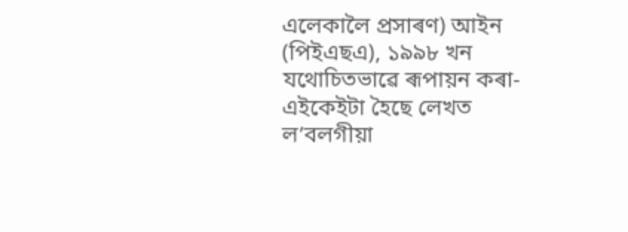এলেকালৈ প্ৰসাৰণ) আইন (পিইএছএ), ১৯৯৮ খন যথোচিতভাৱে ৰূপায়ন কৰা- এইকেইটা হৈছে লেখত ল’বলগীয়া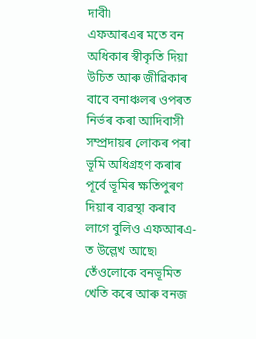দাবী৷
এফআৰএৰ মতে বন অধিকাৰ স্বীকৃতি দিয়া উচিত আৰু জীৱিকাৰ বাবে বনাঞ্চলৰ ওপৰত নিৰ্ভৰ কৰা আদিবাসী সম্প্ৰদায়ৰ লোকৰ পৰা ভূমি অধিগ্ৰহণ কৰাৰ পূৰ্বে ভূমিৰ ক্ষতিপুৰণ দিয়াৰ ব্যৱস্থা কৰাব লাগে বুলিও এফআৰএ-ত উল্লেখ আছে৷ তেঁওলোকে বনভূমিত খেতি কৰে আৰু বনজ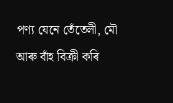পণ্য যেনে তেঁতেলী, মৌ আৰু বাঁহ বিক্ৰী কৰি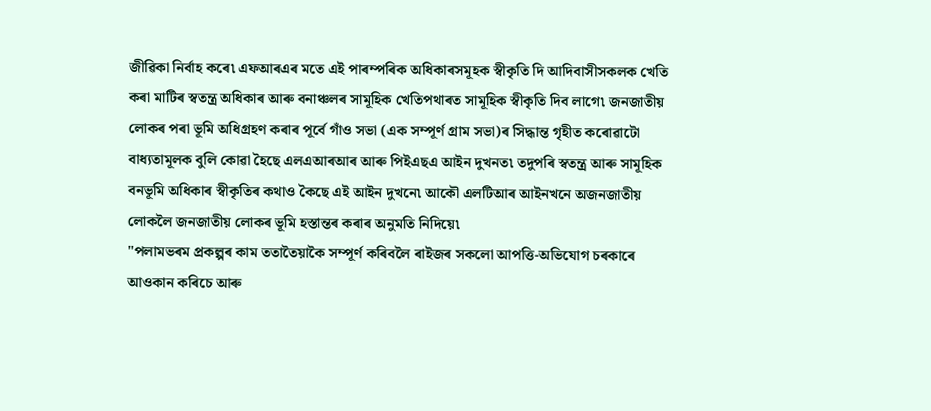জীৱিকা নিৰ্বাহ কৰে৷ এফআৰএৰ মতে এই পাৰম্পৰিক অধিকাৰসমূহক স্বীকৃতি দি আদিবাসীসকলক খেতি কৰা মাটিৰ স্বতন্ত্ৰ অধিকাৰ আৰু বনাঞ্চলৰ সামূহিক খেতিপথাৰত সামূহিক স্বীকৃতি দিব লাগে৷ জনজাতীয় লোকৰ পৰা ভূমি অধিগ্ৰহণ কৰাৰ পূৰ্বে গাঁও সভা (এক সম্পূৰ্ণ গ্ৰাম সভা)ৰ সিদ্ধান্ত গৃহীত কৰোৱাটো বাধ্যতামূলক বুলি কোৱা হৈছে এলএআৰআৰ আৰু পিইএছএ আইন দুখনত৷ তদুপৰি স্বতন্ত্ৰ আৰু সামূহিক বনভূমি অধিকাৰ স্বীকৃতিৰ কথাও কৈছে এই আইন দুখনে৷ আকৌ এলটিআৰ আইনখনে অজনজাতীয় লোকলৈ জনজাতীয় লোকৰ ভূমি হস্তান্তৰ কৰাৰ অনুমতি নিদিয়ে৷
"পলামভৰম প্ৰকল্পৰ কাম ততাতৈয়াকৈ সম্পূৰ্ণ কৰিবলৈ ৰাইজৰ সকলো আপত্তি-অভিযোগ চৰকাৰে আওকান কৰিচে আৰু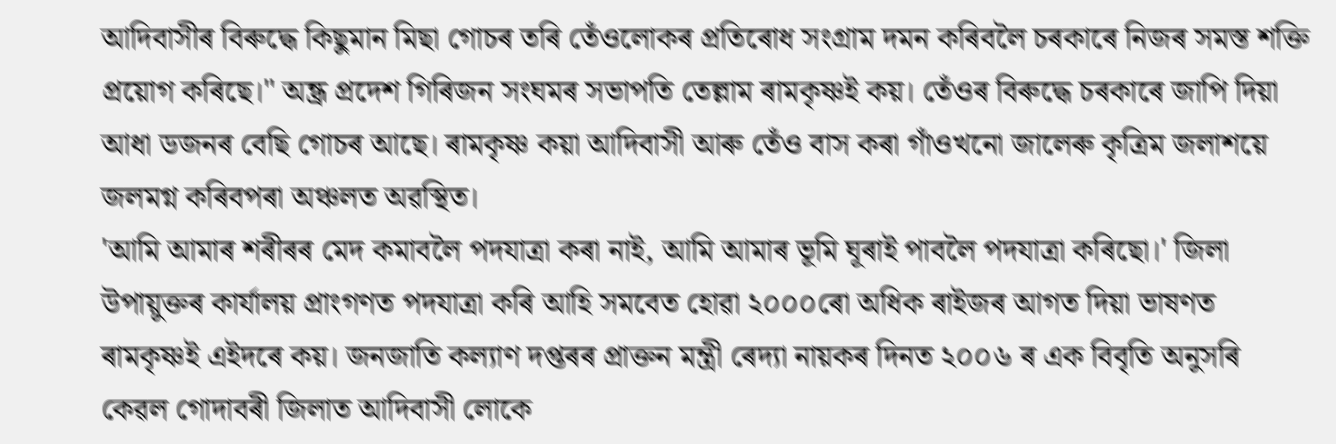আদিবাসীৰ বিৰুদ্ধে কিছুমান মিছা গোচৰ তৰি তেঁওলোকৰ প্ৰতিৰোধ সংগ্ৰাম দমন কৰিবলৈ চৰকাৰে নিজৰ সমস্ত শক্তি প্ৰয়োগ কৰিছে।" অন্ধ্ৰ প্ৰদেশ গিৰিজন সংঘমৰ সভাপতি তেল্লাম ৰামকৃষ্ণই কয়। তেঁওৰ বিৰুদ্ধে চৰকাৰে জাপি দিয়া আধা ডজনৰ বেছি গোচৰ আছে। ৰামকৃষ্ণ কয়া আদিবাসী আৰু তেঁও বাস কৰা গাঁওখনো জালেৰু কৃত্ৰিম জলাশয়ে জলমগ্ন কৰিবপৰা অঞ্চলত অৱস্থিত।
'আমি আমাৰ শৰীৰৰ মেদ কমাবলৈ পদযাত্ৰা কৰা নাই, আমি আমাৰ ভূমি ঘূৰাই পাবলৈ পদযাত্ৰা কৰিছো।' জিলা উপায়ুক্তৰ কাৰ্যালয় প্ৰাংগণত পদযাত্ৰা কৰি আহি সমবেত হোৱা ২০০০ৰো অধিক ৰাইজৰ আগত দিয়া ভাষণত ৰামকৃষ্ণই এইদৰে কয়। জনজাতি কল্যাণ দপ্তৰৰ প্ৰাক্তন মন্ত্ৰী ৰেদ্যা নায়কৰ দিনত ২০০৬ ৰ এক বিবৃতি অনুসৰি কেৱল গোদাবৰী জিলাত আদিবাসী লোকে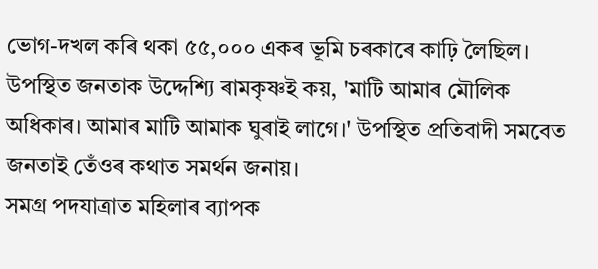ভোগ-দখল কৰি থকা ৫৫,০০০ একৰ ভূমি চৰকাৰে কাঢ়ি লৈছিল। উপস্থিত জনতাক উদ্দেশ্যি ৰামকৃষ্ণই কয়, 'মাটি আমাৰ মৌলিক অধিকাৰ। আমাৰ মাটি আমাক ঘুৰাই লাগে।' উপস্থিত প্ৰতিবাদী সমবেত জনতাই তেঁওৰ কথাত সমৰ্থন জনায়।
সমগ্ৰ পদযাত্ৰাত মহিলাৰ ব্যাপক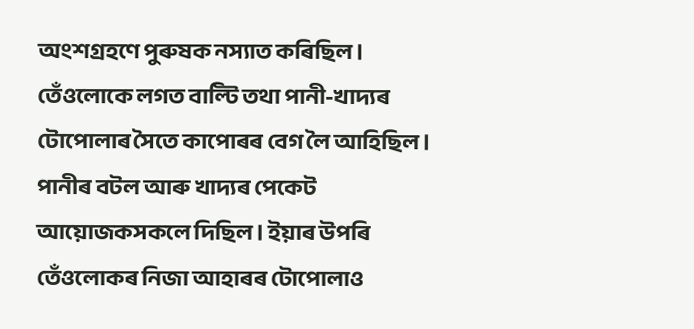অংশগ্ৰহণে পুৰুষক নস্যাত কৰিছিল। তেঁওলোকে লগত বাল্টি তথা পানী-খাদ্যৰ টোপোলাৰ সৈতে কাপোৰৰ বেগ লৈ আহিছিল। পানীৰ বটল আৰু খাদ্যৰ পেকেট আয়োজকসকলে দিছিল। ইয়াৰ উপৰি তেঁওলোকৰ নিজা আহাৰৰ টোপোলাও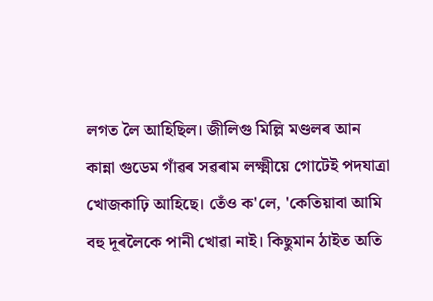লগত লৈ আহিছিল। জীলিগু মিল্লি মণ্ডলৰ আন কান্না গুডেম গাঁৱৰ সৱৰাম লক্ষ্মীয়ে গোটেই পদযাত্ৰা খোজকাঢ়ি আহিছে। তেঁও ক'লে, 'কেতিয়াবা আমি বহু দূৰলৈকে পানী খোৱা নাই। কিছুমান ঠাইত অতি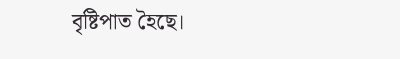বৃষ্টিপাত হৈছে।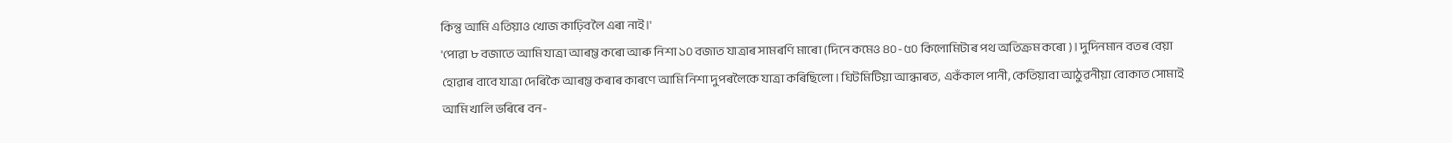কিন্তু আমি এতিয়াও খোজ কাঢ়িবলৈ এৰা নাই।'
'পোৱা ৮ বজাতে আমি যাত্ৰা আৰম্ভ কৰো আৰু নিশা ১০ বজাত যাত্ৰাৰ সামৰণি মাৰো (দিনে কমেও ৪০-৫০ কিলোমিটাৰ পথ অতিক্ৰম কৰো)। দুদিনমান বতৰ বেয়া হোৱাৰ বাবে যাত্ৰা দেৰিকৈ আৰম্ভ কৰাৰ কাৰণে আমি নিশা দুপৰলৈকে যাত্ৰা কৰিছিলো। ঘিটমিটিয়া আন্ধাৰত, একঁকাল পানী, কেতিয়াবা আঠুৱনীয়া বোকাত সোমাই আমি খালি ভৰিৰে বন-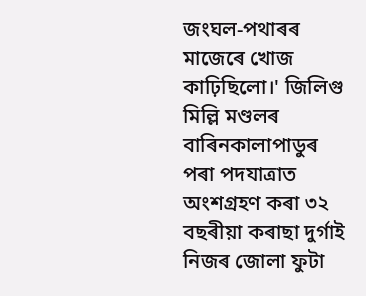জংঘল-পথাৰৰ মাজেৰে খোজ কাঢ়িছিলো।' জিলিগু মিল্লি মণ্ডলৰ বাৰিনকালাপাডুৰ পৰা পদযাত্ৰাত অংশগ্ৰহণ কৰা ৩২ বছৰীয়া কৰাছা দুৰ্গাই নিজৰ জোলা ফুটা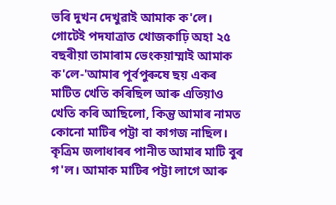ভৰি দুখন দেখুৱাই আমাক ক'লে।
গোটেই পদযাত্ৰাত খোজকাঢ়ি অহা ২৫ বছৰীয়া তামাৰাম ভেংকয়াম্মাই আমাক ক'লে-'আমাৰ পূৰ্বপুৰুষে ছয় একৰ মাটিত খেতি কৰিছিল আৰু এতিয়াও খেতি কৰি আছিলো, কিন্তু আমাৰ নামত কোনো মাটিৰ পট্টা বা কাগজ নাছিল। কৃত্ৰিম জলাধাৰৰ পানীত আমাৰ মাটি বুৰ গ'ল। আমাক মাটিৰ পট্টা লাগে আৰু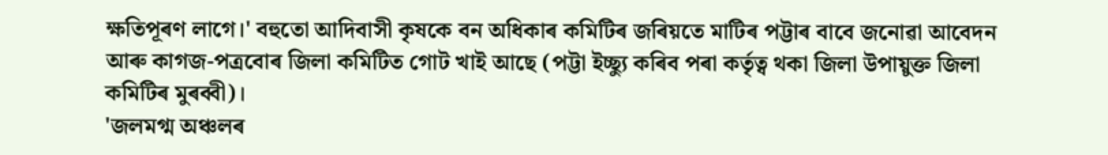ক্ষতিপূৰণ লাগে।' বহুতো আদিবাসী কৃষকে বন অধিকাৰ কমিটিৰ জৰিয়তে মাটিৰ পট্টাৰ বাবে জনোৱা আবেদন আৰু কাগজ-পত্ৰবোৰ জিলা কমিটিত গোট খাই আছে (পট্টা ইচ্ছ্যু কৰিব পৰা কৰ্তৃত্ব থকা জিলা উপায়ুক্ত জিলা কমিটিৰ মুৰব্বী)।
'জলমগ্ম অঞ্চলৰ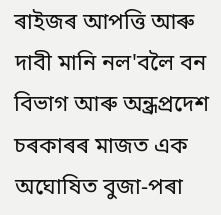ৰাইজৰ আপত্তি আৰু দাবী মানি নল'বলৈ বন বিভাগ আৰু অন্ধ্ৰপ্ৰদেশ চৰকাৰৰ মাজত এক অঘোষিত বুজা-পৰা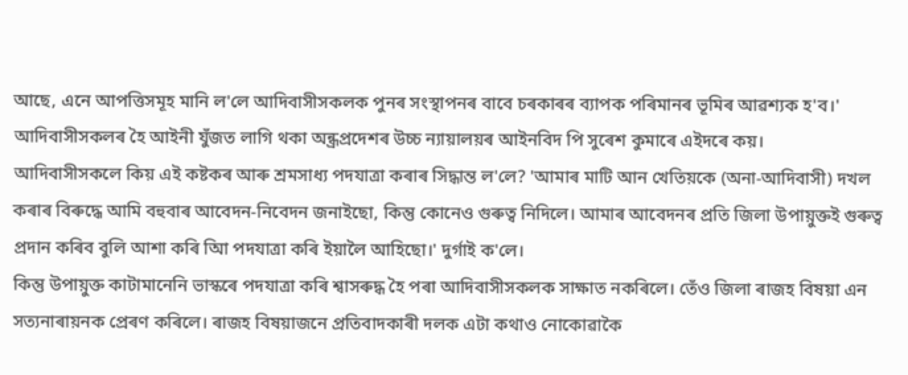আছে, এনে আপত্তিসমূহ মানি ল'লে আদিবাসীসকলক পুনৰ সংস্থাপনৰ বাবে চৰকাৰৰ ব্যাপক পৰিমানৰ ভূমিৰ আৱশ্যক হ'ব।' আদিবাসীসকলৰ হৈ আইনী যুঁজত লাগি থকা অন্ধ্ৰপ্ৰদেশৰ উচ্চ ন্যায়ালয়ৰ আইনবিদ পি সুৰেশ কুমাৰে এইদৰে কয়।
আদিবাসীসকলে কিয় এই কষ্টকৰ আৰু শ্ৰমসাধ্য পদযাত্ৰা কৰাৰ সিদ্ধান্ত ল'লে? 'আমাৰ মাটি আন খেতিয়কে (অনা-আদিবাসী) দখল কৰাৰ বিৰুদ্ধে আমি বহুবাৰ আবেদন-নিবেদন জনাইছো, কিন্তু কোনেও গুৰুত্ব নিদিলে। আমাৰ আবেদনৰ প্ৰতি জিলা উপায়ুক্তই গুৰুত্ব প্ৰদান কৰিব বুলি আশা কৰি আি পদযাত্ৰা কৰি ইয়ালৈ আহিছো।' দুৰ্গাই ক'লে।
কিন্তু উপায়ুক্ত কাটামানেনি ভাস্কৰে পদযাত্ৰা কৰি শ্বাসৰুদ্ধ হৈ পৰা আদিবাসীসকলক সাক্ষাত নকৰিলে। তেঁও জিলা ৰাজহ বিষয়া এন সত্যনাৰায়নক প্ৰেৰণ কৰিলে। ৰাজহ বিষয়াজনে প্ৰতিবাদকাৰী দলক এটা কথাও নোকোৱাকৈ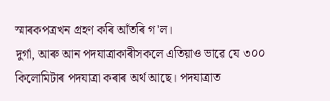স্মাৰকপত্ৰখন গ্ৰহণ কৰি আঁতৰি গ'ল।
দুৰ্গা, আৰু আন পদযাত্ৰাকাৰীসকলে এতিয়াও ভাৱে যে ৩০০ কিলোমিটাৰ পদযাত্ৰা কৰাৰ অৰ্থ আছে। পদযাত্ৰাত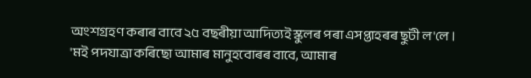অংশগ্ৰহণ কৰাৰ বাবে ২৫ বছৰীয়া আদিত্যই স্কুলৰ পৰা এসপ্তাহৰৰ ছুটী ল'লে। 'মই পদযাত্ৰা কৰিছো আমাৰ মানুহবোৰৰ বাবে, আমাৰ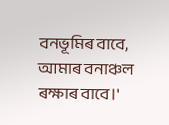বনভূমিৰ বাবে, আমাৰ বনাঞ্চল ৰক্ষাৰ বাবে।'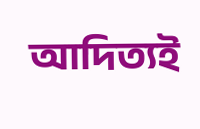আদিত্যই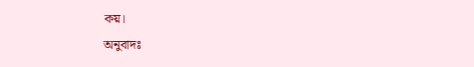কয়।
অনুবাদঃ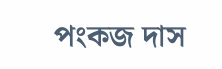পংকজ দাস